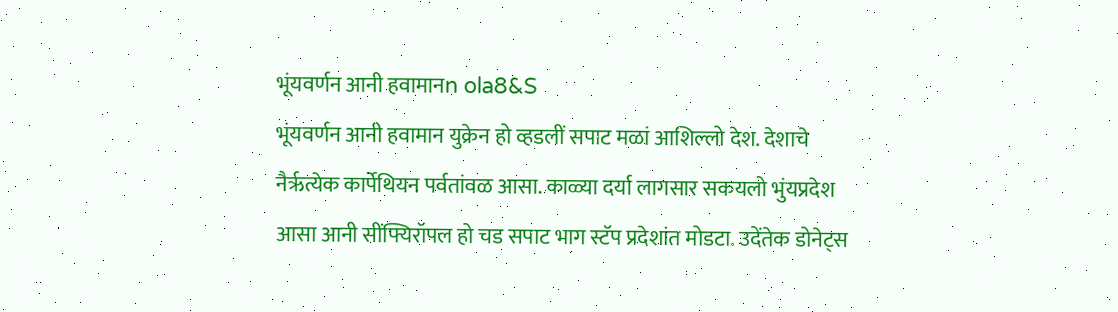भूंयवर्णन आनी हवामानn ola8&S
भूंयवर्णन आनी हवामान युक्रेन हो व्हडलीं सपाट मळां आशिल्लो देश. देशाचे नैर्ऋत्येक कार्पेथियन पर्वतांवळ आसा. काळ्या दर्या लागसार सकयलो भुंयप्रदेश आसा आनी सींफ्यिरॉपल हो चड सपाट भाग स्टॅप प्रदेशांत मोडटा. उदेंतेक डोनेट्स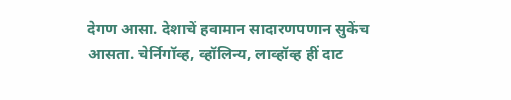देगण आसा. देशाचें हवामान सादारणपणान सुकेंच आसता. चेर्निगॉव्ह, व्हॉलिन्य, लाव्हॉव्ह हीं दाट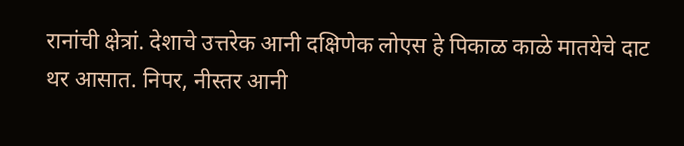रानांची क्षेत्रां. देशाचे उत्तरेक आनी दक्षिणेक लोएस हे पिकाळ काळे मातयेचे दाट थर आसात. निपर, नीस्तर आनी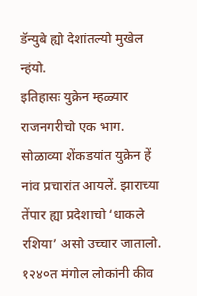डॅन्युबे ह्यो देशांतल्यो मुखेल न्हंयो.
इतिहासः युक्रेन म्हळ्यार राजनगरीचो एक भाग. सोळाव्या शेंकडयांत युक्रेन हें नांव प्रचारांत आयलें. झाराच्या तेंपार ह्या प्रदेशाचो ‘धाकले रशिया’ असो उच्चार जातालो. १२४०त मंगोल लोकांनी कीव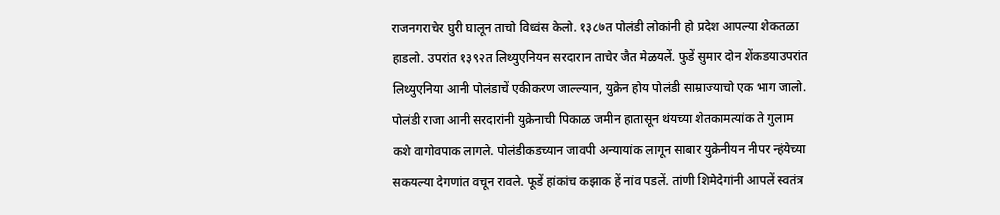राजनगराचेर घुरी घालून ताचो विध्वंस केलो. १३८७त पोलंडी लोकांनी हो प्रदेश आपल्या शेकतळा हाडलो. उपरांत १३९२त लिथ्युएनियन सरदारान ताचेर जैत मेळयलें. फुडें सुमार दोन शेंकडयाउपरांत लिथ्युएनिया आनी पोलंडाचें एकीकरण जाल्ल्यान, युक्रेन होय पोलंडी साम्राज्याचो एक भाग जालो. पोलंडी राजा आनी सरदारांनी युक्रेनाची पिकाळ जमीन हातासून थंयच्या शेतकामत्यांक ते गुलाम कशे वागोवपाक लागले. पोलंडीकडच्यान जावपी अन्यायांक लागून साबार युक्रेनीयन नीपर न्हंयेच्या सकयल्या देगणांत वचून रावले. फूडें हांकांच कझाक हें नांव पडलें. तांणी शिमेदेगांनी आपलें स्वतंत्र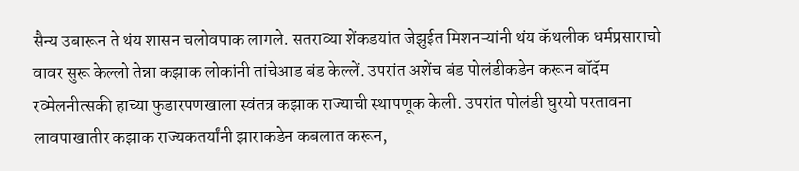सैन्य उबारून ते थंय शासन चलोवपाक लागले. सतराव्या शेंकडयांत जेझुईत मिशनऱ्यांनी थंय कॅथलीक धर्मप्रसाराचो वावर सुरू केल्लो तेन्ना कझाक लोकांनी तांचेआड बंड केल्लें. उपरांत अशेंच बंड पोलंडीकडेन करून बॉदॅम रव्मेलनीत्सकी हाच्या फुडारपणखाला स्वंतत्र कझाक राज्याची स्थापणूक केली. उपरांत पोलंडी घुरयो परतावना लावपाखातीर कझाक राज्यकतर्यांनी झाराकडेन कबलात करून,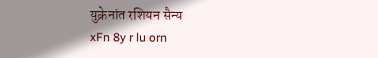युक्रेनांत रशियन सैन्य
xFn 8y r lu orn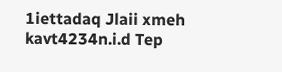1iettadaq Jlaii xmeh kavt4234n.i.d Tep